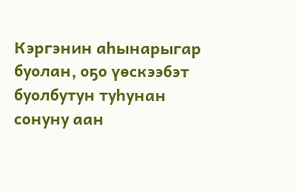Кэргэнин аһынарыгар буолан, оҕо үөскээбэт буолбутун туһунан сонуну аан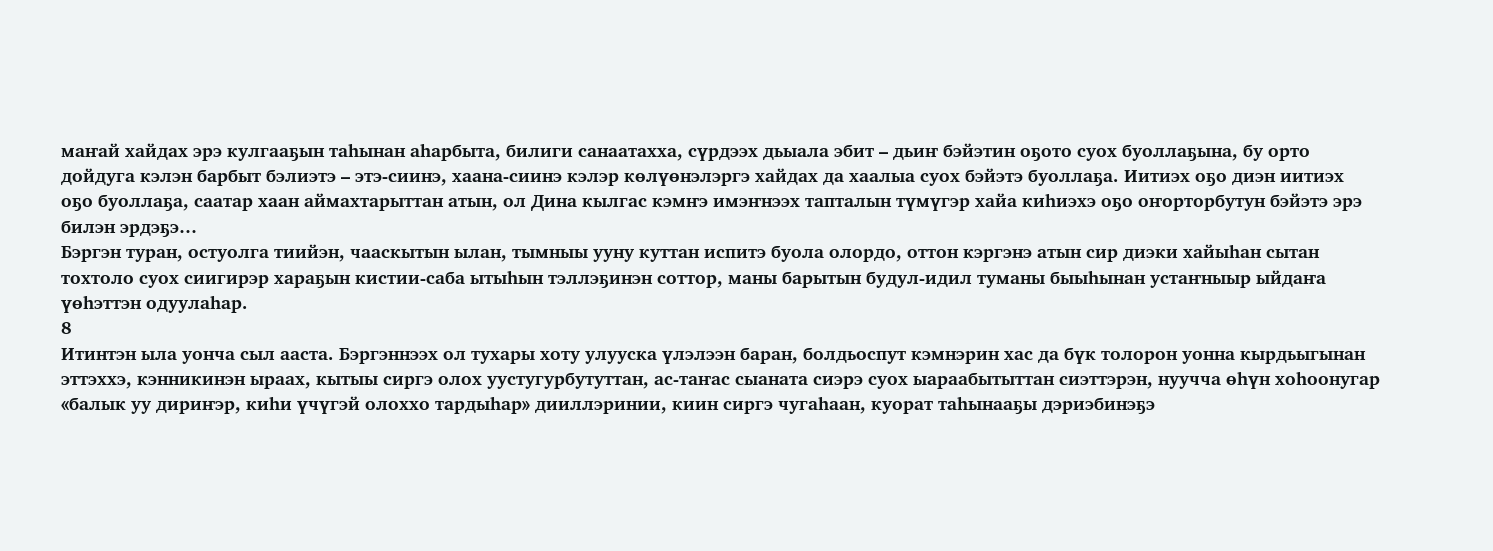маҥай хайдах эрэ кулгааҕын таһынан аһарбыта, билиги санаатахха, сүрдээх дьыала эбит – дьиҥ бэйэтин оҕото суох буоллаҕына, бу орто дойдуга кэлэн барбыт бэлиэтэ – этэ-сиинэ, хаана-сиинэ кэлэр көлүөнэлэргэ хайдах да хаалыа суох бэйэтэ буоллаҕа. Иитиэх оҕо диэн иитиэх оҕо буоллаҕа, саатар хаан аймахтарыттан атын, ол Дина кылгас кэмҥэ имэҥнээх тапталын түмүгэр хайа киһиэхэ оҕо оҥорторбутун бэйэтэ эрэ билэн эрдэҕэ…
Бэргэн туран, остуолга тиийэн, чааскытын ылан, тымныы ууну куттан испитэ буола олордо, оттон кэргэнэ атын сир диэки хайыһан сытан тохтоло суох сиигирэр хараҕын кистии-саба ытыһын тэллэҕинэн соттор, маны барытын будул-идил туманы быыһынан устаҥныыр ыйдаҥа үөһэттэн одуулаһар.
8
Итинтэн ыла уонча сыл ааста. Бэргэннээх ол тухары хоту улууска үлэлээн баран, болдьоспут кэмнэрин хас да бүк толорон уонна кырдьыгынан эттэххэ, кэнникинэн ыраах, кытыы сиргэ олох уустугурбутуттан, ас-таҥас сыаната сиэрэ суох ыараабытыттан сиэттэрэн, нуучча өһүн хоһоонугар «балык уу дириҥэр, киһи үчүгэй олоххо тардыһар» дииллэринии, киин сиргэ чугаһаан, куорат таһынааҕы дэриэбинэҕэ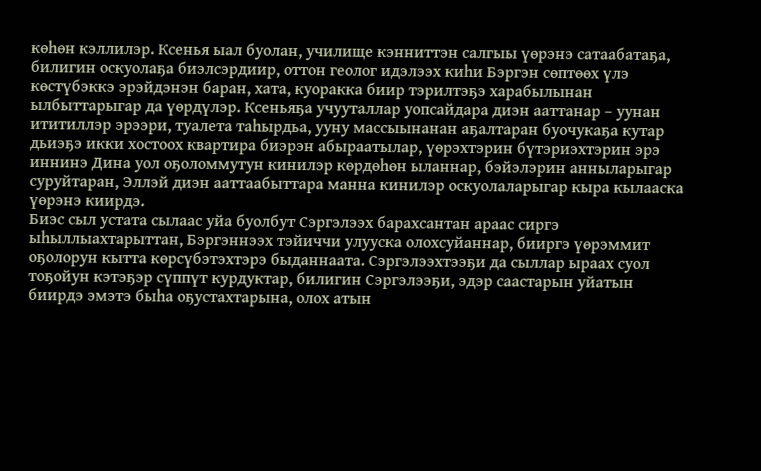көһөн кэллилэр. Ксенья ыал буолан, училище кэнниттэн салгыы үөрэнэ сатаабатаҕа, билигин оскуолаҕа биэлсэрдиир, оттон геолог идэлээх киһи Бэргэн сөптөөх үлэ көстүбэккэ эрэйдэнэн баран, хата, куоракка биир тэрилтэҕэ харабылынан ылбыттарыгар да үөрдүлэр. Ксеньяҕа учууталлар уопсайдара диэн ааттанар – уунан ититиллэр эрээри, туалета таһырдьа, ууну массыынанан аҕалтаран буочукаҕа кутар дьиэҕэ икки хостоох квартира биэрэн абыраатылар, үөрэхтэрин бүтэриэхтэрин эрэ иннинэ Дина уол оҕоломмутун кинилэр көрдөһөн ыланнар, бэйэлэрин анныларыгар суруйтаран, Эллэй диэн ааттаабыттара манна кинилэр оскуолаларыгар кыра кылааска үөрэнэ киирдэ.
Биэс сыл устата сылаас уйа буолбут Сэргэлээх барахсантан араас сиргэ ыһыллыахтарыттан, Бэргэннээх тэйиччи улууска олохсуйаннар, бииргэ үөрэммит оҕолорун кытта көрсүбэтэхтэрэ быданнаата. Сэргэлээхтээҕи да сыллар ыраах суол тоҕойун кэтэҕэр сүппүт курдуктар, билигин Сэргэлээҕи, эдэр саастарын уйатын биирдэ эмэтэ быһа оҕустахтарына, олох атын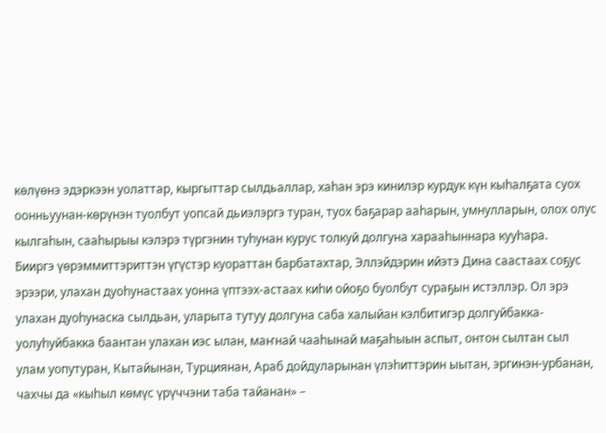көлүөнэ эдэркээн уолаттар, кыргыттар сылдьаллар, хаһан эрэ кинилэр курдук күн кыһалҕата суох оонньуунан-көрүнэн туолбут уопсай дьиэлэргэ туран, туох баҕарар ааһарын, умнулларын, олох олус кылгаһын, сааһырыы кэлэрэ түргэнин туһунан курус толкуй долгуна харааһыннара кууһара.
Бииргэ үөрэммиттэриттэн үгүстэр куораттан барбатахтар, Эллэйдэрин ийэтэ Дина саастаах соҕус эрээри, улахан дуоһунастаах уонна үптээх-астаах киһи ойоҕо буолбут сураҕын истэллэр. Ол эрэ улахан дуоһунаска сылдьан, уларыта тутуу долгуна саба халыйан кэлбитигэр долгуйбакка-уолуһуйбакка баантан улахан иэс ылан, маҥнай чааһынай маҕаһыын аспыт, онтон сылтан сыл улам уопутуран, Кытайынан, Турциянан, Араб дойдуларынан үлэһиттэрин ыытан, эргинэн-урбанан, чахчы да «кыһыл көмүс үрүччэни таба тайанан» –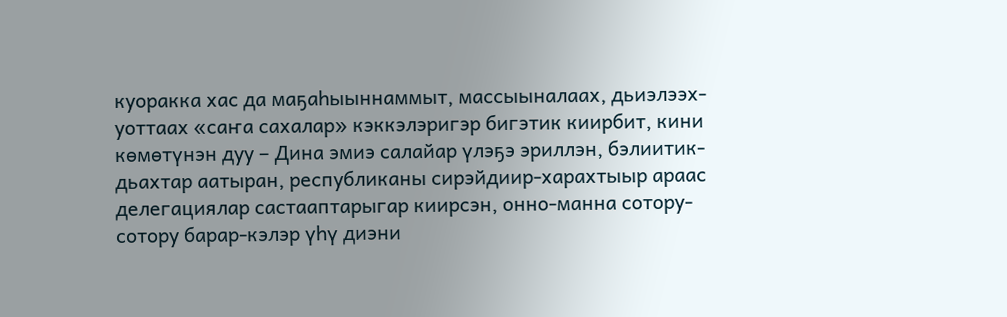куоракка хас да маҕаһыыннаммыт, массыыналаах, дьиэлээх-уоттаах «саҥа сахалар» кэккэлэригэр бигэтик киирбит, кини көмөтүнэн дуу – Дина эмиэ салайар үлэҕэ эриллэн, бэлиитик-дьахтар аатыран, республиканы сирэйдиир-харахтыыр араас делегациялар састааптарыгар киирсэн, онно-манна сотору-сотору барар-кэлэр үһү диэни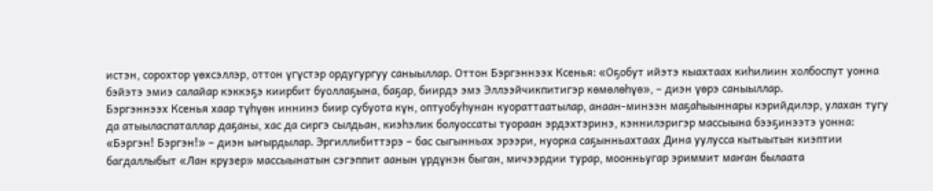истэн, сорохтор үөхсэллэр, оттон үгүстэр ордугургуу саныыллар. Оттон Бэргэннээх Ксенья: «Оҕобут ийэтэ кыахтаах киһилиин холбоспут уонна бэйэтэ эмиэ салайар кэккэҕэ киирбит буоллаҕына, баҕар, биирдэ эмэ Эллээйчикпитигэр көмөлөһүө», – диэн үөрэ саныыллар.
Бэргэннээх Ксенья хаар түһүөн иннинэ биир субуота күн, оптуобуһунан куораттаатылар, анаан-минээн маҕаһыыннары кэрийдилэр, улахан тугу да атыыласпаталлар даҕаны, хас да сиргэ сылдьан, киэһэлик болуоссаты туораан эрдэхтэринэ, кэннилэригэр массыына бээҕинээтэ уонна: «Бэргэн! Бэргэн!» – диэн ыҥырдылар. Эргиллибиттэрэ – бас сыгынньах эрээри, нуорка саҕынньахтаах Дина уулусса кытыытын киэптии багдаллыбыт «Лан крузер» массыынатын сэгэппит аанын үрдүнэн быган, мичээрдии турар, моонньугар эриммит маҥан былаата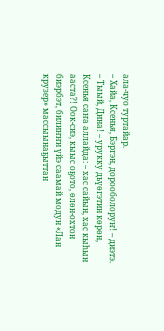ала-чуо туртайар.
– Хайа, Ксенья, Бэргэн, дорооболоруҥ! – диэтэ.
– Тыый, Дина! – урукку дьүөгэтин көрөн, Ксенья саҥа аллайда: – хас сайын, хас кыһын ааста?! Оок-сиэ, кыыс оҕото, өлөн-охтон биэрбэт, билиҥҥи үйэ саамай модун «Лан крузер» массыынаҕыттан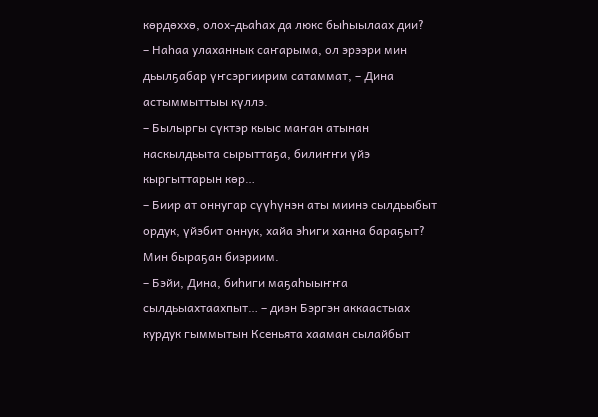көрдөххө, олох-дьаһах да люкс быһыылаах дии?
– Наһаа улаханнык саҥарыма, ол эрээри мин дьылҕабар үҥсэргиирим сатаммат, – Дина астыммыттыы күллэ.
– Былыргы сүктэр кыыс маҥан атынан наскылдьыта сырыттаҕа, билиҥҥи үйэ кыргыттарын көр…
– Биир ат оннугар сүүһүнэн аты миинэ сылдьыбыт ордук, үйэбит оннук, хайа эһиги ханна бараҕыт? Мин быраҕан биэриим.
– Бэйи, Дина, биһиги маҕаһыыҥҥа сылдьыахтаахпыт… – диэн Бэргэн аккаастыах курдук гыммытын Ксеньята хааман сылайбыт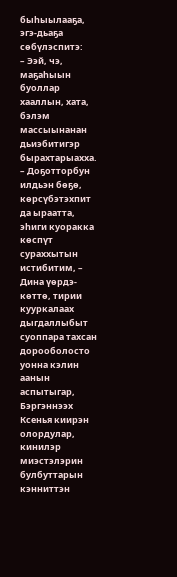быһыылааҕа, эгэ-дьаҕа сөбүлэспитэ:
– Ээй, чэ, маҕаһыын буоллар хааллын, хата, бэлэм массыынанан дьиэбитигэр бырахтарыахха.
– Доҕотторбун илдьэн бөҕө, көрсүбэтэхпит да ыраатта, эһиги куоракка көспүт сураххытын истибитим, – Дина үөрдэ-көттө, тирии кууркалаах дыгдаллыбыт суоппара тахсан дорооболосто уонна кэлин аанын аспытыгар, Бэргэннээх Ксенья киирэн олордулар, кинилэр миэстэлэрин булбуттарын кэнниттэн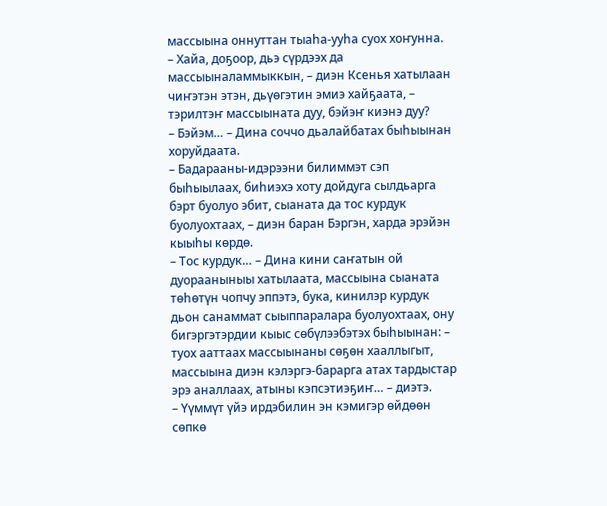массыына оннуттан тыаһа-ууһа суох хоҥунна.
– Хайа, доҕоор, дьэ сүрдээх да массыыналаммыккын, – диэн Ксенья хатылаан чиҥэтэн этэн, дьүөгэтин эмиэ хайҕаата, – тэрилтэҥ массыыната дуу, бэйэҥ киэнэ дуу?
– Бэйэм… – Дина соччо дьалайбатах быһыынан хоруйдаата.
– Бадарааны-идэрээни билиммэт сэп быһыылаах, биһиэхэ хоту дойдуга сылдьарга бэрт буолуо эбит, сыаната да тос курдук буолуохтаах, – диэн баран Бэргэн, харда эрэйэн кыыһы көрдө.
– Тос курдук… – Дина кини саҥатын ой дуорааныныы хатылаата, массыына сыаната төһөтүн чопчу эппэтэ, бука, кинилэр курдук дьон санаммат сыыппаралара буолуохтаах, ону бигэргэтэрдии кыыс сөбүлээбэтэх быһыынан: – туох ааттаах массыынаны сөҕөн хааллыгыт, массыына диэн кэлэргэ-барарга атах тардыстар эрэ аналлаах, атыны кэпсэтиэҕиҥ… – диэтэ.
– Үүммүт үйэ ирдэбилин эн кэмигэр өйдөөн сөпкө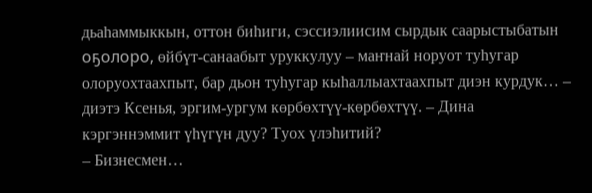дьаһаммыккын, оттон биһиги, сэссиэлиисим сырдык саарыстыбатын оҕолоро, өйбүт-санаабыт уруккулуу – маҥнай норуот туһугар олоруохтаахпыт, бар дьон туһугар кыһаллыахтаахпыт диэн курдук… – диэтэ Ксенья, эргим-ургум көрбөхтүү-көрбөхтүү. – Дина кэргэннэммит үһүгүн дуу? Туох үлэһитий?
– Бизнесмен…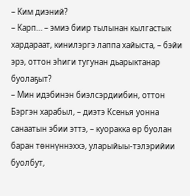– Ким диэний?
– Карп… – эмиэ биир тылынан кылгастык хардараат, кинилэргэ лаппа хайыста, – бэйи эрэ, оттон эһиги тугунан дьарыктанар буолаҕыт?
– Мин идэбинэн биэлсэрдиибин, оттон Бэргэн харабыл, – диэтэ Ксенья уонна санаатын эбии эттэ, – куоракка өр буолан баран төннүннэххэ, уларыйыы-тэлэрийии буолбут,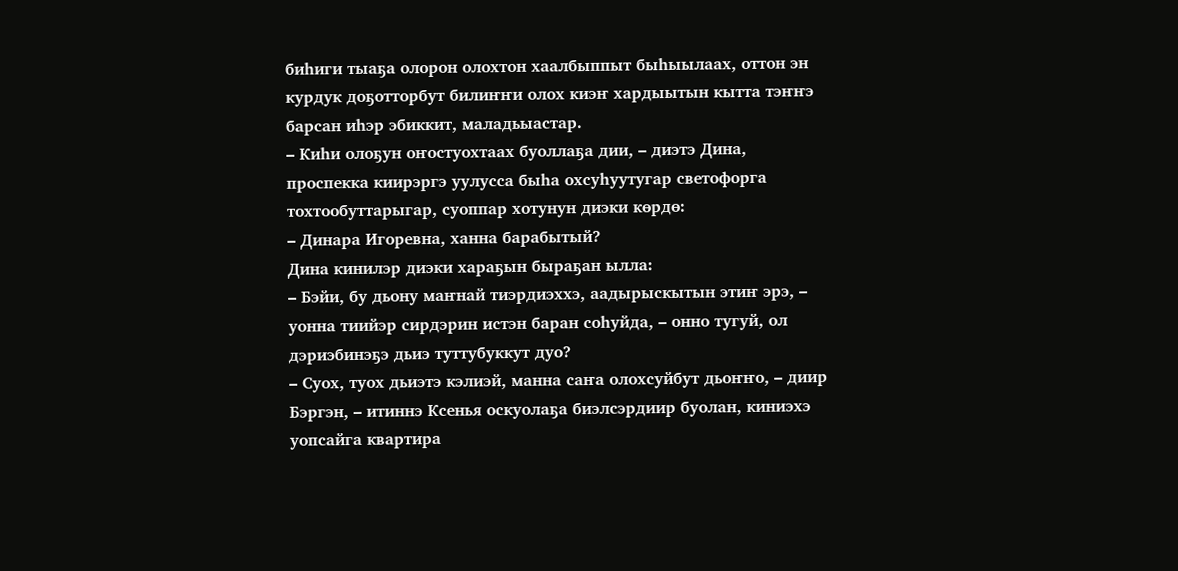биһиги тыаҕа олорон олохтон хаалбыппыт быһыылаах, оттон эн курдук доҕотторбут билиҥҥи олох киэҥ хардыытын кытта тэҥҥэ барсан иһэр эбиккит, маладьыастар.
– Киһи олоҕун оҥостуохтаах буоллаҕа дии, – диэтэ Дина, проспекка киирэргэ уулусса быһа охсуһуутугар светофорга тохтообуттарыгар, суоппар хотунун диэки көрдө:
– Динара Игоревна, ханна барабытый?
Дина кинилэр диэки хараҕын быраҕан ылла:
– Бэйи, бу дьону маҥнай тиэрдиэххэ, аадырыскытын этиҥ эрэ, – уонна тиийэр сирдэрин истэн баран соһуйда, – онно тугуй, ол дэриэбинэҕэ дьиэ туттубуккут дуо?
– Суох, туох дьиэтэ кэлиэй, манна саҥа олохсуйбут дьоҥҥо, – диир Бэргэн, – итиннэ Ксенья оскуолаҕа биэлсэрдиир буолан, киниэхэ уопсайга квартира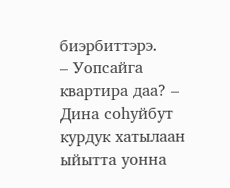биэрбиттэрэ.
– Уопсайга квартира даа? – Дина соһуйбут курдук хатылаан ыйытта уонна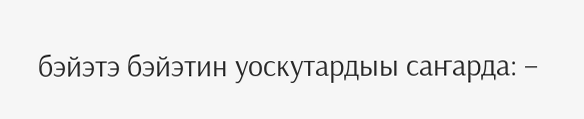бэйэтэ бэйэтин уоскутардыы саҥарда: –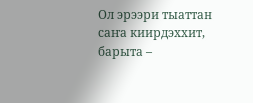Ол эрээри тыаттан саҥа киирдэххит, барыта –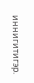иннигитигэр.